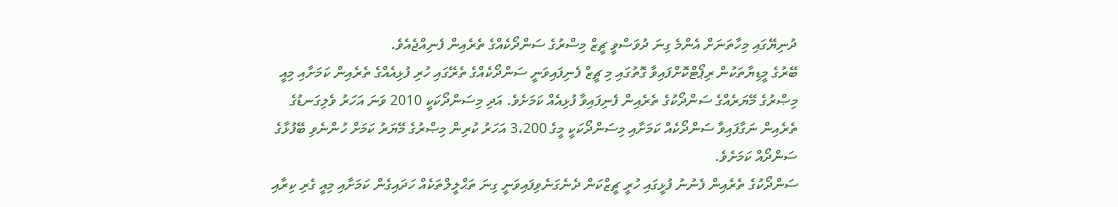ދުނިޔޭގައި މިހާތަނަށް އެންމެ ގިނަ ދުވަސްވީ ޗީޒް މިސްރުގެ ސަންދޯކެއްގެ ތެރެއިން ފެނިއްޖެއެވެ.
ބޭރުގެ މީޑިޔާތަކުން ރިޕޯޓްކޮށްފައިވާ ގޮތުގައި މި ޗީޒް ފެނިފައިވަނީ ސަންދޯކެއްގެ ތެރޭގައި ހުރި ފުޅިއެއްގެ ތެރެއިން ކަމަށާއި މިއީ މިޞްރުގެ މޭޔަރެއްގެ ސަންދޯކުގެ ތެރެއިން ފެނިފައިވާ ފުޅިއެއް ކަމަށެވެ. އަދި މިސަންދޯކަކީ 2010 ވަނަ އަހަރު ވެލިގަނޑުގެ ތެރެއިން ނަގާފައިވާ ސަންދޯކެއް ކަމަށާއި މިސަންދޯކަކީ މީގެ 3،200 އަހަރު ކުރިން މިޞްރުގެ މޭޔަރު ކަމަށް ހުންނެވި ބޭފުޅާގެ ސަންދޯއް ކަމަށެވެ.
ސަންދޯކުގެ ތެރެއިން ފެނުނު ފުޅީގައި ހުރީ ޗީޒްކަން ދެނެގަނެވިފައިވަނީ ގިނަ ތަޙްލީލްތަކެއް ހަދައިގެން ކަމަށާއި މިއީ ގެރި ކިރާއި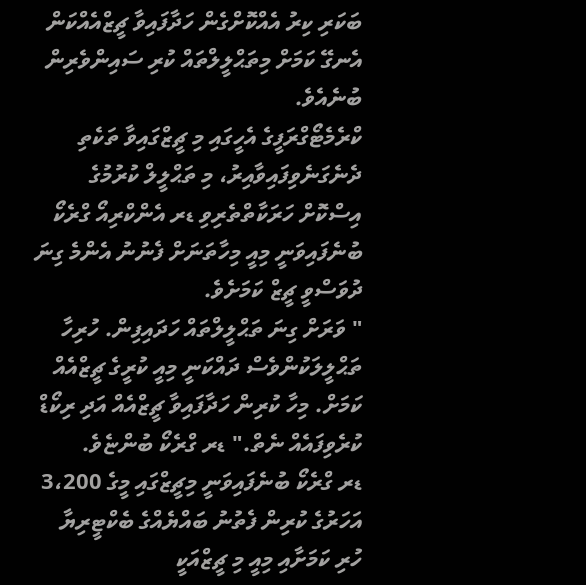ބަކަރި ކިރު އެއްކޮށްގެން ހަދާފައިވާ ޗީޒްއެއްކަން އެނގޭ ކަމަށް މިތަޙްލީލްތައް ކުރި ސައިންވެރިން ބުނެއެވެ.
ކްރެމެޓޯގްރަފީގެ އެހީގައި މި ޗީޒްގައިވާ ތަކެތި ދެނެގަނެވިފައިވާއިރު، މި ތަޙްލީލް ކުރުމުގެ އިސްކޮށް ހަރަކާތްތެރިވި ޑރ އެންކްރިއޯ ގްރެކޯ ބުނެފައިވަނީ މިއީ މިހާތަނަށް ފެނުނު އެންމެ ގިނަ ދުވަސްވީ ޗީޒް ކަމަށެވެ.
" ވަރަށް ގިނަ ތަޙްލީލްތައް ހަދައިފިން. ހުރިހާ ތަޙްލީލަކުންވެސް ދައްކަނީ މިއީ ކުރީގެ ޗީޒްއެއް ކަމަށް. މިހާ ކުރިން ހަދާފައިވާ ޗީޒްއެއް އަދި ރިކޯޑް ކުރެވިފައެއް ނެތް." ޑރ ގްރެކޯ ބުންޏެވެ.
ޑރ ގްރެކޯ ބުނެފައިވަނީ މިޗީޒްގައި މީގެ 3،200 އަހަރުގެ ކުރިން ފެތުނު ބައްޔެއްގެ ބެކްޓީރިޔާ ހުރި ކަމަށާއި މިއީ މި ޗީޒްއަކީ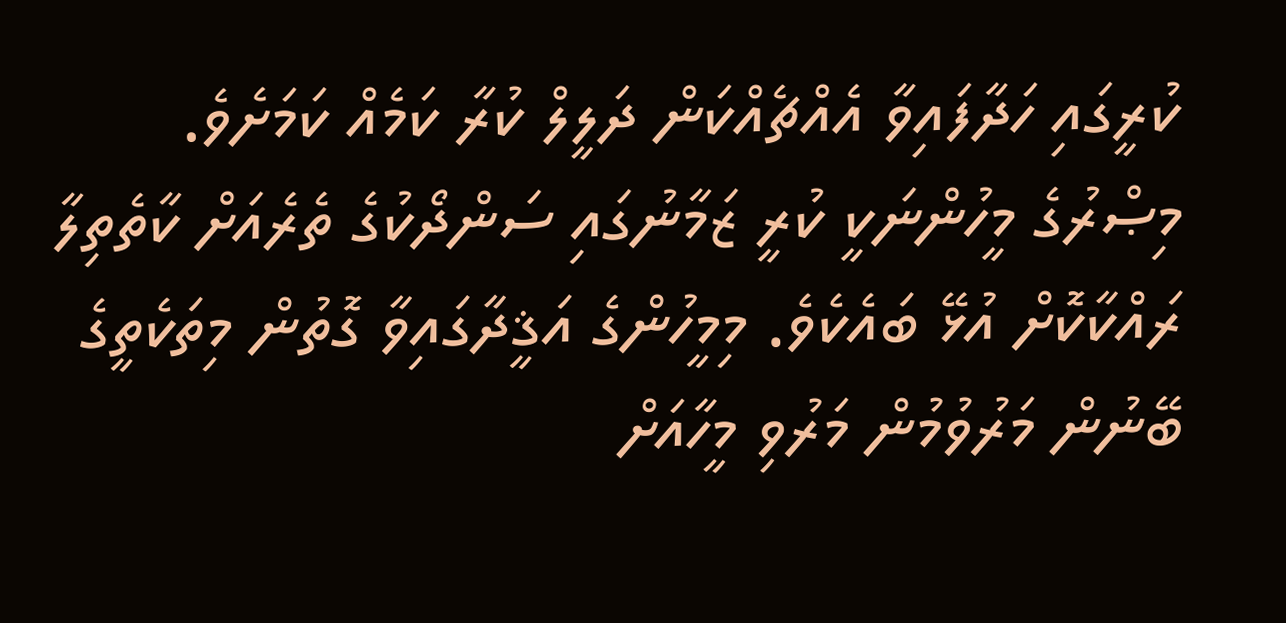ކުރީގައި ހަދާފައިވާ އެއްޗެއްކަން ދަލީލް ކުރާ ކަމެއް ކަމަށެވެ.
މިޞްރުގެ މީހުންނަކީ ކުރީ ޒަމާނުގައި ސަންދޯކުގެ ތެރެއަށް ކާތެތިލާ ރައްކާކޮށް އުޅޭ ބައެކެވެ. މިމީހުންގެ އަޤީދާގައިވާ ގޮތުން މިތަކެތީގެ ބޭނުން މަރުވުމުން މަރުވި މީހާއަށް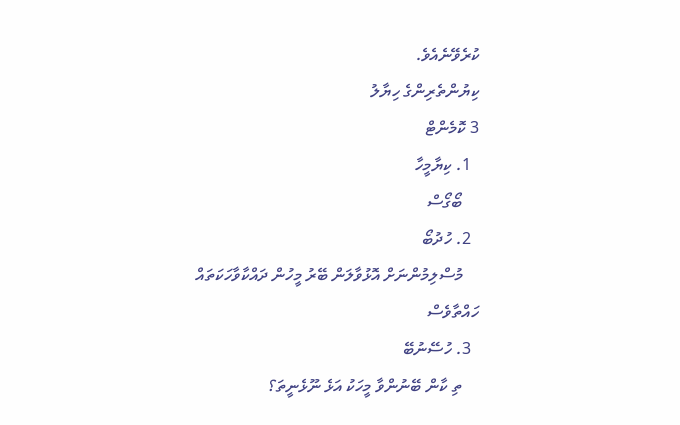ކުރެވޭނެއެވެ.
ކިޔުންތެރިންގެ ހިޔާލު
3 ކޮމެންޓް
  1. ކިޔާމީހާ
    ބޯގޯސް
  2. ހުދުބޯ
    މުސްލިމުންނަށް އޮޅުވާލަން ބޭރު މީހުން ދައްކާވާހަކަތައް ހައްތާވެސް
  3. ހުސޭނުބޭ
    ތި ކާން ބޭނުންވާ މީހަކު އަޅެ ނޫޅެނީތަ؟